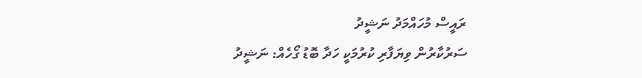ރައީސް މުހައްމަދު ނަޝީދު
ސަރުކާރުން ވިޔަފާރި ކުރުމަކީ ހަދާ ބޮޑު ގޯހެއް: ނަޝީދު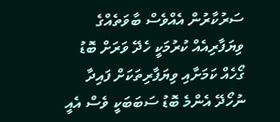ސަރުކާރުން އެއްވެސް ބާވަތެއްގެ ވިޔަފާރިއެއް ކުރުމަކީ ހެދޭ ވަރަށް ބޮޑު ގޯހެއް ކަމަށާއި ވިޔަފާރިތަކަށް ފައިދާ ނުހޯދޭ އެންމެ ބޮޑު ސަބަބަކީ ވެސް އެއީ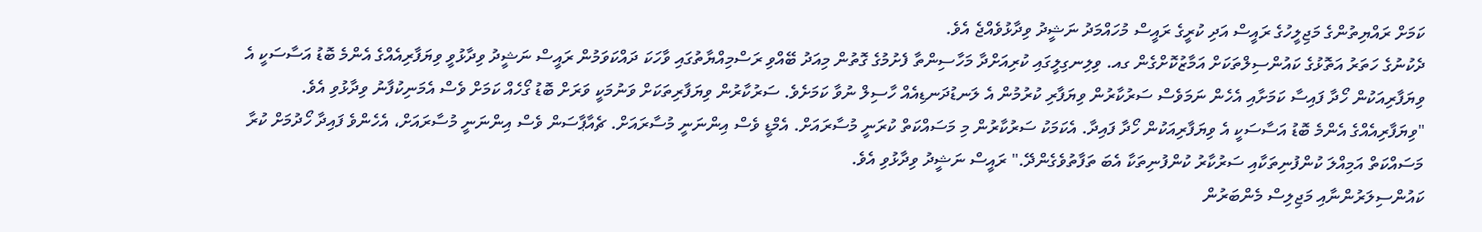ކަމަށް ރައްޔިތުންގެ މަޖިލީހުގެ ރައީސް އަދި ކުރީގެ ރައީސް މުހައްމަދު ނަޝީދު ވިދާޅުވެއްޖެ އެވެ.
ދެކުނުގެ ހަތަރު އަތޮޅުގެ ކައުންސިލްތަކަށް އަމާޒުކޮށްގެން ގއ. ވިލިނގިލީގައި ކުރިއަށްދާ މަހާސިންތާ ފެށުމުގެ ގޮތުން މިއަދު ބޭއްވި ރަސްމިއްޔާތުގައި ވާހަކަ ދައްކަވަމުން ރައީސް ނަޝީދު ވިދާޅުވީ ވިޔަފާރިއެއްގެ އެންމެ ބޮޑު އަސާސަކީ އެ ވިޔަފާރިއަކުން ހޯދާ ފައިސާ ކަމަށާއި އެހެން ނަމަވެސް ސަރުކާރުން ވިޔަފާރި ކުރުމުން އެ ލަނޑުދަނޑިއެއް ހާސިލް ނުވާ ކަމަށެވެ. ސަރުކާރުން ވިޔަފާރިތަކަށް ވަނުމަކީ ވަރަށް ބޮޑު ގޯހެއް ކަމަށް ވެސް އެމަނިކުފާނު ވިދާޅުވި އެވެ.
"ވިޔަފާރިއެއްގެ އެންމެ ބޮޑު އަސާސަކީ އެ ވިޔަފާރިއަކުން ހޯދާ ފައިދާ. އެކަމަކު ސަރުކާރުން މި މަސައްކަތް ކުރަނީ މުސާރައަށް. އެމްޑީ ވެސް އިންނަނީ މުސާރައަށް. ޗެއާޕާސަން ވެސް އިންނަނީ މުސާރައަށް، އެހެންވެ ފައިދާ ހޯދުމަށް ކުރާ މަސައްކަތް އަމިއްލަ ކުންފުނިތަކާއި ސަރުކާރު ކުންފުނިތަކާ އެބަ ތަފާތުވެގެންދޭ." ރައީސް ނަޝީދު ވިދާޅުވި އެވެ.
ކައުންސިލަރުންނާއި މަޖިލިސް މެންބަރުން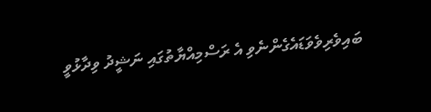ބައިވެރިވެވަޑައެގެންނެވި އެ ރަސްމިއްޔާތުގައި ނަޝީދު ވިދާޅުވީ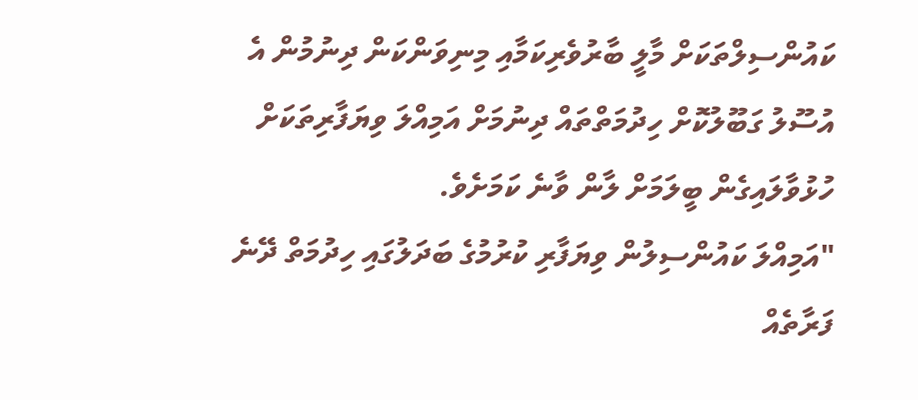ކައުންސިލްތަކަށް މާލީ ބާރުވެރިކަމާއި މިނިވަންކަން ދިނުމުން އެ އުސޫލު ގަބޫލުކޮށް ހިދުމަތްތައް ދިނުމަށް އަމިއްލަ ވިޔަފާރިތަކަށް ހުޅުވާލައިގެން ބީލަމަށް ލާން ވާނެ ކަމަށެވެ.
"އަމިއްލަ ކައުންސިލުން ވިޔަފާރި ކުރުމުގެ ބަދަލުގައި ހިދުމަތް ދޭނެ ފަރާތެއް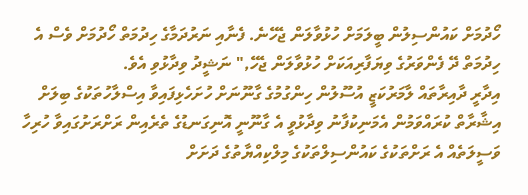ހޯދުމަށް ކައުންސިލުން ބީލަމަށް ހުޅުވާލަން ޖެހޭނެ. ފެނާއި ނަރުދަމާގެ ހިދުމަތް ހޯދުމަށް ވެސް އެ ހިދުމަތް ދޭ ފެންވަރުގެ ވިޔަފާރިއަކަށް ހުޅުވާލަން ޖެހޭ," ނަޝީދު ވިދާޅުވި އެވެ.
އިދާރީ ދާއިރާތައް ލާމަރުކަޒީ އުސޫލުން ހިންގުމުގެ ގާނޫނަށް ހުށަހެޅިފައިވާ އިސްލާހުތަކުގެ ބިލަށް އިޝާރާތް ކުރައްވަމުން އެމަނިކުފާނު ވިދާޅުވީ އެ ގާނޫނީ އޮނިގަނޑުގެ ތެރެއިން ރަށްރަށުގައިވާ ހުރިހާ ވަސީލަތެއް އެ ރަށްތަކުގެ ކައުންސިލްތަކުގެ މިލްކިއްޔާތުގެ ދަށަށް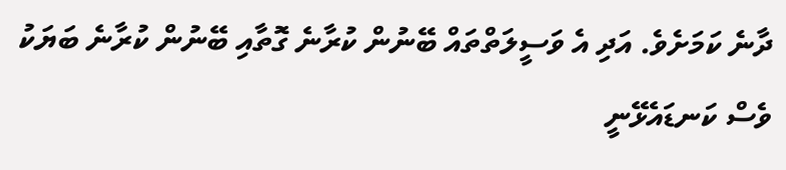ދާނެ ކަމަށެވެ. އަދި އެ ވަސީލަތްތައް ބޭނުން ކުރާނެ ގޮތާއި ބޭނުން ކުރާނެ ބަޔަކު ވެސް ކަނޑައެޅޭނީ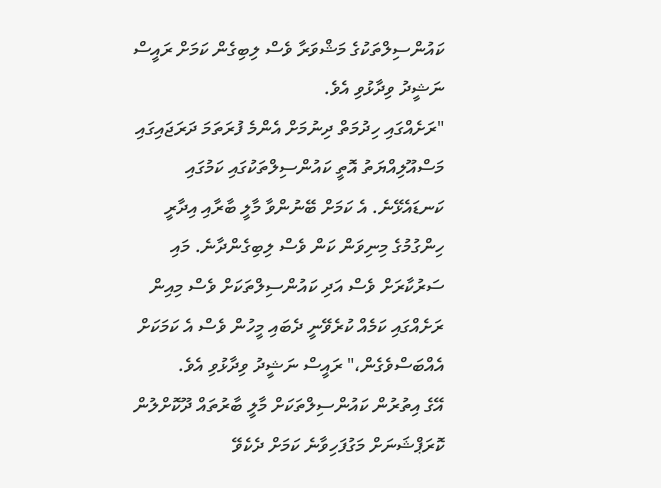ކައުންސިލްތަކުގެ މަޝްވަރާ ވެސް ލިބިގެން ކަމަށް ރައީސް ނަޝީދު ވިދާޅުވި އެވެ.
"ރަށެއްގައި ހިދުމަތް ދިނުމަށް އެންމެ ފުރަތަމަ ދަރަޖައިގައި މަސްއޫލިއްޔަތު އޮތީ ކައުންސިލްތަކުގައި ކަމުގައި ކަނޑައެޅޭނެ. އެ ކަމަށް ބޭނުންވާ މާލީ ބާރާއި އިދާރީ ހިންގުމުގެ މިނިވަން ކަން ވެސް ލިބިގެންދާނެ. މައި ސަރުކާރަށް ވެސް އަދި ކައުންސިލްތަކަށް ވެސް މިއިން ރަށެއްގައި ކަމެއް ކުރެވޭނީ ދެބައި މީހުން ވެސް އެ ކަމަކަށް އެއްބަސްވެގެން،" ރައީސް ނަޝީދު ވިދާޅުވި އެވެ.
އޭގެ އިތުރުން ކައުންސިލްތަކަށް މާލީ ބާރުތައް ދޫކޮށްލުން ކޮރަޕްޝަނަށް މަގުފަހިވާނެ ކަމަށް ދެކެވޭ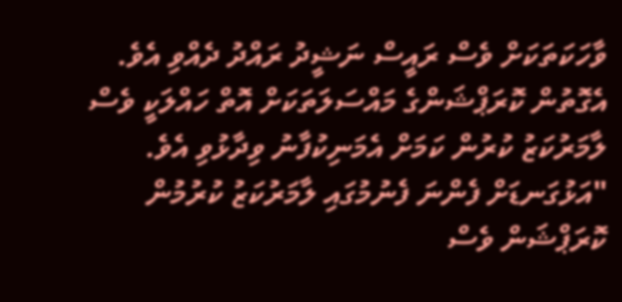ވާހަކަތަކަށް ވެސް ރައީސް ނަޝީދު ރައްދު ދެއްވި އެވެ. އެގޮތުން ކޮރަޕްޝަންގެ މައްސަލަތަކަށް އޮތް ހައްލަކީ ވެސް ލާމަރުކަޒު ކުރުން ކަމަށް އެމަނިކުފާނު ވިދާޅުވި އެވެ.
"އަޅުގަނޑަށް ފެންނަ ފެނުމުގައި ލާމަރުކަޒު ކުރުމުން ކޮރަޕްޝަން ވެސް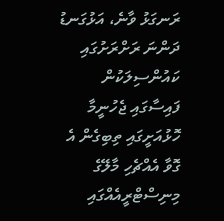ރަނގަޅު ވާނެ، އަޅުގަނޑު ދަންނަ ރަށްރަށުގައި ކައުންސިލަކުން ފައިސާގައި ޖެހުނީމާ ހޮޅުއަށީގައި ތިބިގެން އެ ގޮވާ އެއްޗެހި މާލޭގެ މިނިސްޓްރީއެއްގައި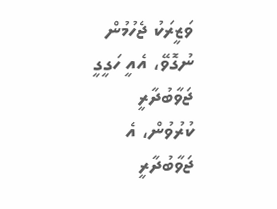ވަޒީރަކު ޖެހުމުން ނުގޮވޭ، އެއީ ހަގީގީ ޖަވާބުދާރީ ކުރުވުން، އެ ޖަވާބުދާރީ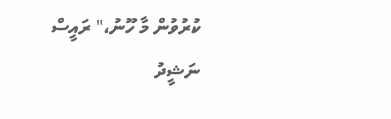ކުރުވުން މާ ހޫނު،" ރައީސް ނަޝީދު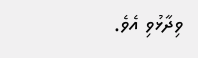ވިދާޅުވި އެވެ.